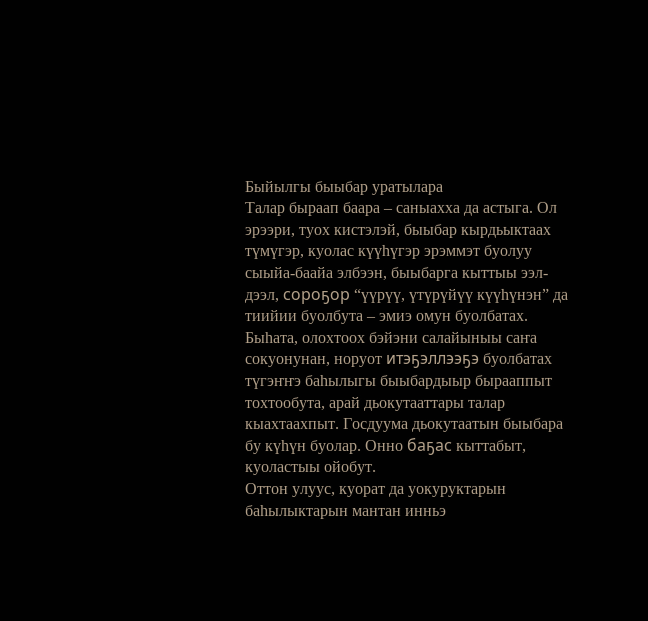Быйылгы быыбар уратылара
Талар быраап баара – саныахха да астыга. Ол эрээри, туох кистэлэй, быыбар кырдьыктаах түмүгэр, куолас күүһүгэр эрэммэт буолуу сыыйа-баайа элбээн, быыбарга кыттыы ээл-дээл, сороҕор “үүрүү, үтүрүйүү күүһүнэн” да тиийии буолбута – эмиэ омун буолбатах.
Быһата, олохтоох бэйэни салайыныы саҥа сокуонунан, норуот итэҕэллээҕэ буолбатах түгэҥҥэ баһылыгы быыбардыыр бырааппыт тохтообута, арай дьокутааттары талар кыахтаахпыт. Госдуума дьокутаатын быыбара бу күһүн буолар. Онно баҕас кыттабыт, куоластыы ойобут.
Оттон улуус, куорат да уокуруктарын баһылыктарын мантан инньэ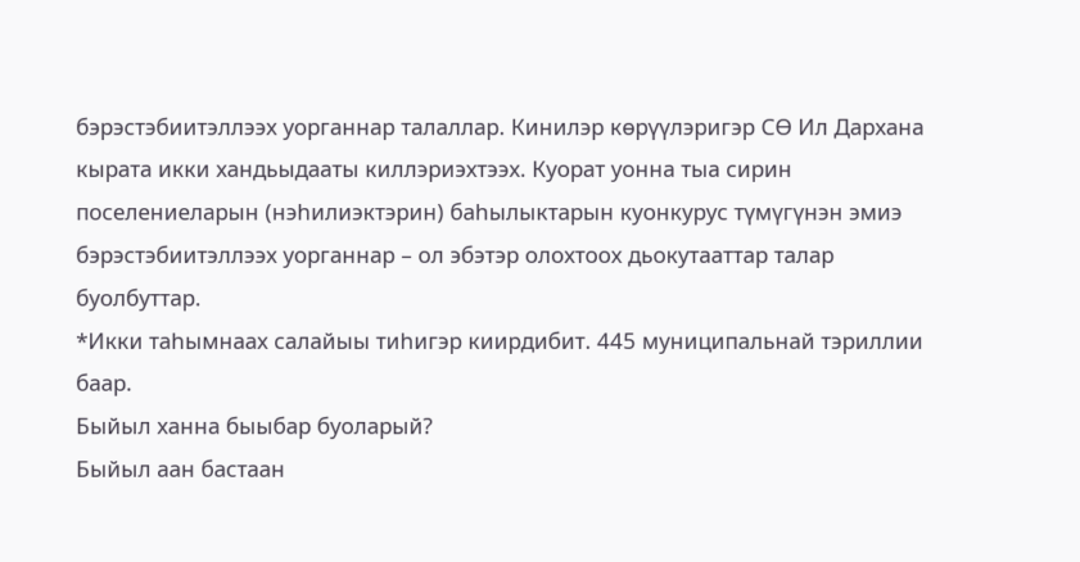бэрэстэбиитэллээх уорганнар талаллар. Кинилэр көрүүлэригэр СӨ Ил Дархана кырата икки хандьыдааты киллэриэхтээх. Куорат уонна тыа сирин поселениеларын (нэһилиэктэрин) баһылыктарын куонкурус түмүгүнэн эмиэ бэрэстэбиитэллээх уорганнар – ол эбэтэр олохтоох дьокутааттар талар буолбуттар.
*Икки таһымнаах салайыы тиһигэр киирдибит. 445 муниципальнай тэриллии баар.
Быйыл ханна быыбар буоларый?
Быйыл аан бастаан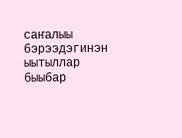саҥалыы бэрээдэгинэн ыытыллар быыбар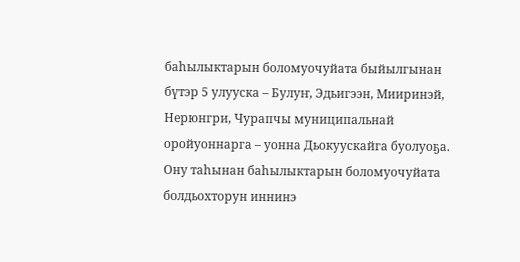баһылыктарын боломуочуйата быйылгынан бүтэр 5 улууска – Булуҥ, Эдьигээн, Мииринэй, Нерюнгри, Чурапчы муниципальнай оройуоннарга – уонна Дьокуускайга буолуоҕа. Ону таһынан баһылыктарын боломуочуйата болдьохторун иннинэ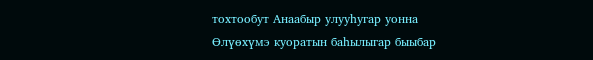тохтообут Анаабыр улууһугар уонна Өлүөхүмэ куоратын баһылыгар быыбар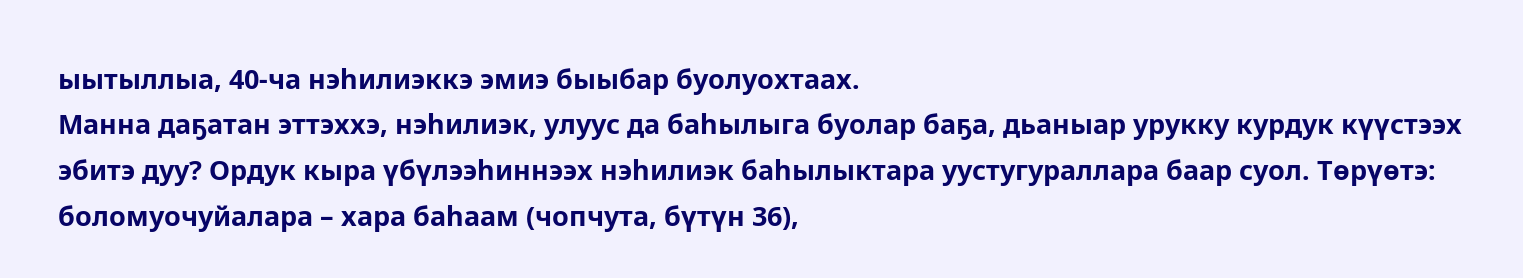ыытыллыа, 40-ча нэһилиэккэ эмиэ быыбар буолуохтаах.
Манна даҕатан эттэххэ, нэһилиэк, улуус да баһылыга буолар баҕа, дьаныар урукку курдук күүстээх эбитэ дуу? Ордук кыра үбүлээһиннээх нэһилиэк баһылыктара уустугураллара баар суол. Төрүөтэ: боломуочуйалара – хара баһаам (чопчута, бүтүн 36),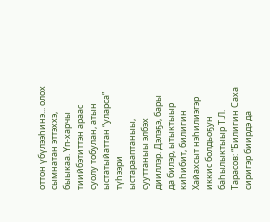оттон үбүлээһинэ... олох сымнатан эттэххэ, быыкаа. Үп-харчы тиийбэтиттэн араас суолу тобулан, атын ыстатыйаттан “уларса” түһээри ыстарааптаныы, сууттаныы элбэх дииллэр. Дэлэҕэ, бары да билэр, ытыктыыр киһибит, билигин Хайахсыт нэһилиэгэр иккис болдьоҕун баһылыктыыр Т.Л. Тарасов: “Билигин Саха сиригэр биирдэ да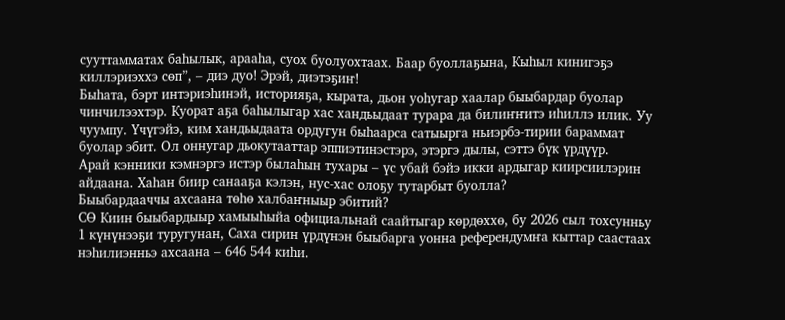сууттамматах баһылык, арааһа, суох буолуохтаах. Баар буоллаҕына, Кыһыл кинигэҕэ киллэриэххэ сөп”, – диэ дуо! Эрэй, диэтэҕиҥ!
Быһата, бэрт интэриэһинэй, историяҕа, кырата, дьон уоһугар хаалар быыбардар буолар чинчилээхтэр. Куорат аҕа баһылыгар хас хандьыдаат турара да билиҥҥитэ иһиллэ илик. Уу чуумпу. Үчүгэйэ, ким хандьыдаата ордугун быһаарса сатыырга ньиэрбэ-тирии бараммат буолар эбит. Ол оннугар дьокутааттар эппиэтинэстэрэ, этэргэ дылы, сэттэ бүк үрдүүр.
Арай кэнники кэмнэргэ истэр былаһын тухары – үс убай бэйэ икки ардыгар киирсиилэрин айдаана. Хаһан биир санааҕа кэлэн, нус-хас олоҕу тутарбыт буолла?
Быыбардааччы ахсаана төһө халбаҥныыр эбитий?
СӨ Киин быыбардыыр хамыыһыйа официальнай саайтыгар көрдөххө, бу 2026 сыл тохсунньу 1 күнүнээҕи туругунан, Саха сирин үрдүнэн быыбарга уонна референдумҥа кыттар саастаах нэһилиэнньэ ахсаана – 646 544 киһи.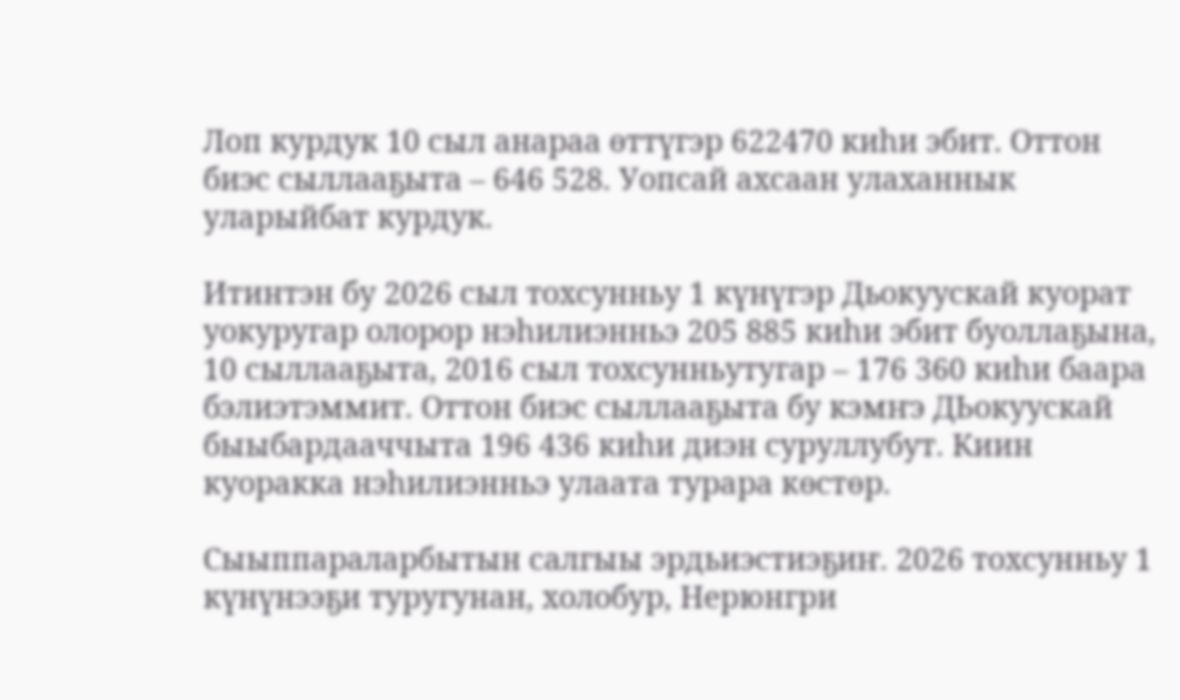Лоп курдук 10 сыл анараа өттүгэр 622470 киһи эбит. Оттон биэс сыллааҕыта – 646 528. Уопсай ахсаан улаханнык уларыйбат курдук.

Итинтэн бу 2026 сыл тохсунньу 1 күнүгэр Дьокуускай куорат уокуругар олорор нэһилиэнньэ 205 885 киһи эбит буоллаҕына, 10 сыллааҕыта, 2016 сыл тохсунньутугар – 176 360 киһи баара бэлиэтэммит. Оттон биэс сыллааҕыта бу кэмҥэ ДЬокуускай быыбардааччыта 196 436 киһи диэн суруллубут. Киин куоракка нэһилиэнньэ улаата турара көстөр.

Сыыппараларбытын салгыы эрдьиэстиэҕиҥ. 2026 тохсунньу 1 күнүнээҕи туругунан, холобур, Нерюнгри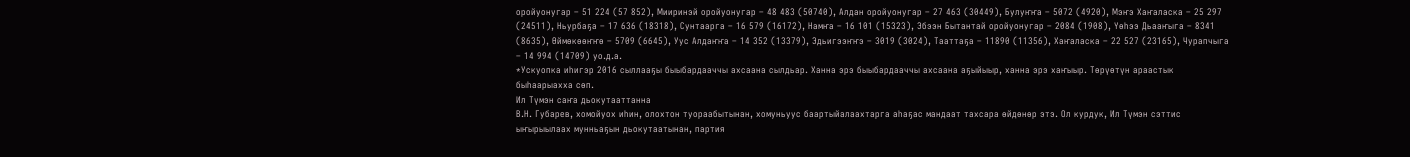оройуонугар – 51 224 (57 852), Мииринэй оройуонугар – 48 483 (50740), Алдан оройуонугар – 27 463 (30449), Булуҥҥа – 5072 (4920), Мэҥэ Хаҥаласка – 25 297 (24511), Ньурбаҕа – 17 636 (18318), Сунтаарга – 16 579 (16172), Намҥа – 16 101 (15323), Эбээн Бытантай оройуонугар – 2084 (1908), Үөһээ Дьааҥыга – 8341 (8635), Өймөкөөҥҥө – 5709 (6645), Уус Алдаҥҥа – 14 352 (13379), Эдьигээҥҥэ – 3019 (3024), Тааттаҕа – 11890 (11356), Хаҥаласка – 22 527 (23165), Чурапчыга – 14 994 (14709) уо.д.а.
*Ускуопка иһигэр 2016 сыллааҕы быыбардааччы ахсаана сылдьар. Ханна эрэ быыбардааччы ахсаана аҕыйыыр, ханна эрэ хаҥыыр. Төрүөтүн араастык быһаарыахха сөп.
Ил Түмэн саҥа дьокутааттанна
В.Н. Губарев, хомойуох иһин, олохтон туораабытынан, хомуньуус баартыйалаахтарга аһаҕас мандаат тахсара өйдөнөр этэ. Ол курдук, Ил Түмэн сэттис ыҥырыылаах мунньаҕын дьокутаатынан, партия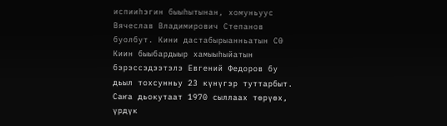испииһэгин быыһытынан, хомуньуус Вячеслав Владимирович Степанов буолбут. Кини дастабырыанньатын СӨ Киин быыбардыыр хамыыһыйатын бэрэссэдээтэлэ Евгений Федоров бу дьыл тохсунньу 23 күнүгэр туттарбыт. Саҥа дьокутаат 1970 сыллаах төрүөх, үрдүк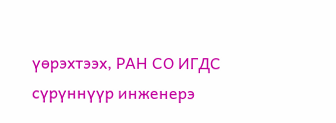үөрэхтээх, РАН СО ИГДС сүрүннүүр инженерэ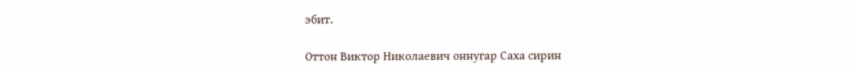эбит.

Оттон Виктор Николаевич оннугар Саха сирин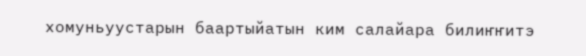хомуньуустарын баартыйатын ким салайара билиҥҥитэ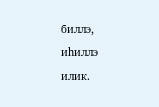биллэ, иһиллэ илик.